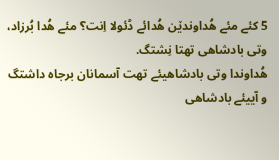5 کئے مئے هُداوندێن هُدائے ڈئولا اِنت؟ مئے هُدا بُرزاد، وتی بادشاهی تهتا نِشتگ.
هُداوندا وتی بادشاهیئے تهت آسمانان برجاه داشتگ و آییئے بادشاهی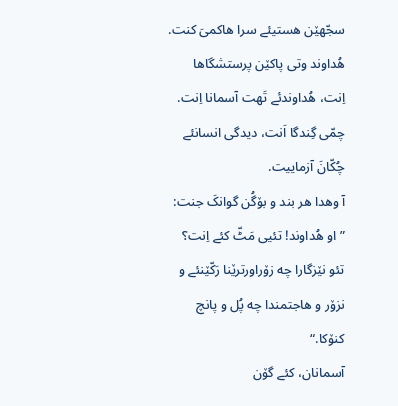سجّهێن هستیئے سرا هاکمیَ کنت.
هُداوند وتی پاکێن پرستشگاها اِنت، هُداوندئے تَهت آسمانا اِنت. چمّی گِندگا اَنت، دیدگی انسانئے چُکّانَ آزماییت.
آ وهدا هر بند و بۆگُن گوانکَ جنت: ”او هُداوند! تئیی مَٹّ کئے اِنت؟ تئو نێزگارا چه زۆراورترێنا رَکّێنئے و نزۆر و هاجتمندا چه پُل و پانچ کنۆکا.“
آسمانان، کئے گۆن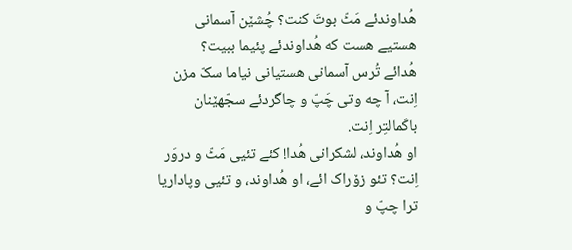هُداوندئے مَٹّ بوتَ کنت؟ چُشێن آسمانی هستیے هست که هُداوندئے پئیما ببیت؟
هُدائے تُرس آسمانی هستیانی نیاما سکّ مزن اِنت، آ چه وتی چَپّ و چاگردئے سجّهێنان باکَمالتِر اِنت.
او هُداوند، لشکرانی هُدا! کئے تئیی مَٹّ و دروَر اِنت؟ تئو زۆراک ائے، او هُداوند، و تئیی وپاداریا ترا چپّ و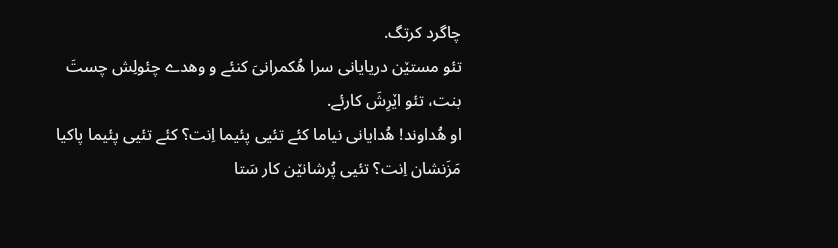چاگرد کرتگ.
تئو مستێن دریایانی سرا هُکمرانیَ کنئے و وهدے چئولِش چستَ بنت، تئو اێرِشَ کارئے.
او هُداوند! هُدایانی نیاما کئے تئیی پئیما اِنت؟ کئے تئیی پئیما پاکیا مَزَنشان اِنت؟ تئیی پُرشانێن کار سَتا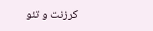کرزنت و تئو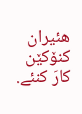هئیران کنۆکێن کارَ کنئے.